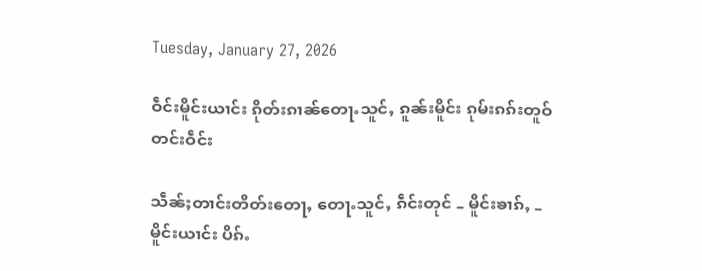Tuesday, January 27, 2026

ဝဵင်းမိူင်းယၢင်း ၵိုတ်းၵၢၼ်တေႃႉသူင်ႇ ၵူၼ်းမိူင်း ၵုမ်းၵၵ်းတူဝ် တင်းဝဵင်း

သဵၼ်ႈတၢင်းတိတ်းတေႃႇ တေႃႉသူင်ႇ ၵဵင်းတုင် – မိူင်းၶၢၵ်ႇ – မိူင်းယၢင်း ပိၵ်ႉ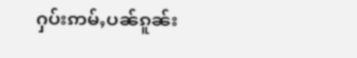ႁပ်းဢမ်ႇပၼ်ၵူၼ်း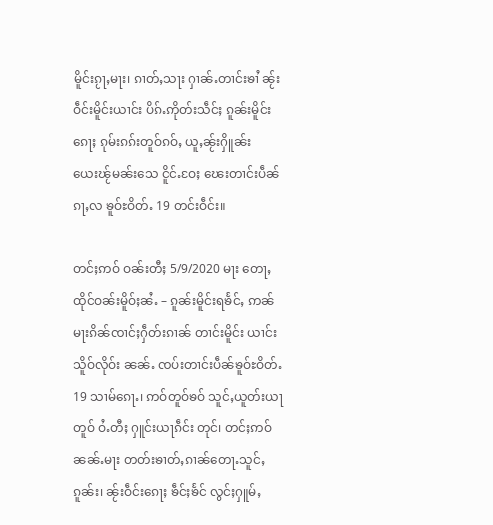မိူင်းၵႂႃႇမႃး၊ ၵၢတ်ႇသႃး ႁၢၼ်ႉတၢင်းၶၢႆ ၼႂ်းဝဵင်းမိူင်းယၢင်း ပိၵ်ႉဢိုတ်းသဵင်ႈ ၵူၼ်းမိူင်းၵေႃႈ ၵုမ်းၵၵ်းတူဝ်ၵဝ်ႇ ယူႇၼႂ်းႁိူၼ်းယေးၽႂ်မၼ်းသေ ငိူင်ႉဝႄႈ ၽေးတၢင်းပဵၼ်ၵႃႇလ ၶူဝ်ႊဝိတ်ႉ 19 တင်းဝဵင်း။

တင်ႈဢဝ် ဝၼ်းတီႈ 5/9/2020 မႃး တေႃႇထိုင်ဝၼ်းမိူဝ်ႈၼႆႉ – ၵူၼ်းမိူင်းရၶႅင်ႇ ဢၼ်မႃးၵိၼ်ၸၢင်ႈႁဵတ်းၵၢၼ် တၢင်းမိူင်း ယၢင်း သိူဝ်လိုဝ်း ၼၼ်ႉ ၸပ်းတၢင်းပဵၼ်ၶူဝ်ႊဝိတ်ႉ 19 သၢမ်ၵေႃႉ၊ ဢဝ်တူဝ်ၶဝ် သူင်ႇယူတ်းယႃတူဝ် ဝႆႉတီႈ ႁူင်းယႃၵဵင်း တုင်၊ တင်ႈဢဝ်ၼၼ်ႉမႃး တတ်းၶၢတ်ႇၵၢၼ်တေႃႉသူင်ႇၵူၼ်း၊ ၼႂ်းဝဵင်းၵေႃႈ ၶဵင်ႈၶႅင် လွင်ႈႁူမ်ႇ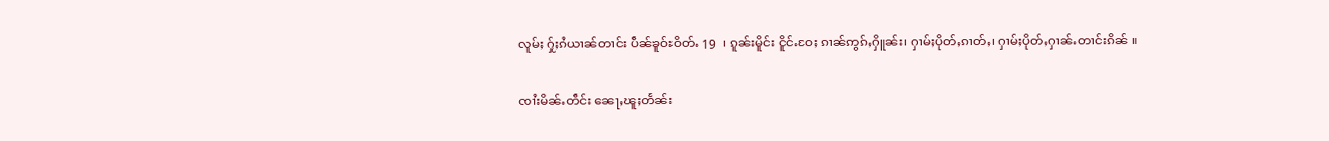လူမ်ႈ ႁႂ်ႈၵႆယၢၼ်တၢင်း ပဵၼ်ၶူဝ်ႊဝိတ်ႉ 19  ၊ ၵူၼ်းမိူင်း ငိူင်ႉဝႄႈ ၵၢၼ်ဢွၵ်ႇႁိူၼ်း၊ ႁၢမ်ႈပိုတ်ႇၵၢတ်ႇ၊ ႁၢမ်ႈပိုတ်ႇႁၢၼ်ႉတၢင်းၵိၼ် ။

ၸၢႆးမိၼ်ႉတဵင်း ၼေႃႇၽူႈတႅၼ်း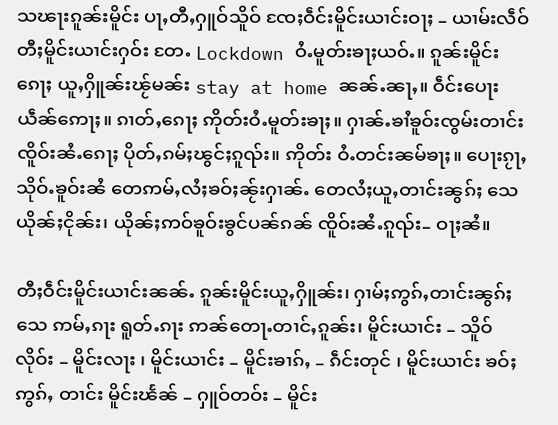သၽႃးၵူၼ်းမိူင်း ပႃႇတီႇႁူဝ်သိူဝ် ၸႄႈဝဵင်းမိူင်းယၢင်းဝႃႈ – ယၢမ်းလဵဝ် တီႈမိူင်းယၢင်းႁဝ်း တႄႉ Lockdown ဝႆႉမူတ်းၶႃႈယဝ်ႉ။ ၵူၼ်းမိူင်းၵေႃႈ ယူႇႁိူၼ်းၽႂ်မၼ်း stay at home ၼၼ်ႉၼႃႇ။ ဝဵင်းပေႃးယဵၼ်ဢေႃႈ။ ၵၢတ်ႇၵေႃႈ ဢိုတ်းဝႆႉမူတ်းၶႃႈ။ ႁၢၼ်ႉၶၢႆၶူဝ်းၸွမ်းတၢင်းၸိူဝ်းၼႆႉၵေႃႈ ပိုတ်ႇၵမ်ႈၽွင်ႈၵူၺ်း။ ဢိုတ်း ဝႆႉတင်းၼမ်ၶႃႈ။ ပေႃးၵႂႃႇသိုဝ်ႉၶူဝ်းၼႆ တေဢမ်ႇလႆႈၶဝ်ႈၼႂ်းႁၢၼ်ႉ တေလႆႈယူႇတၢင်းၼွၵ်ႈ သေ ယိုၼ်ႈငိုၼ်း၊ ယိုၼ်ႈဢဝ်ၶူဝ်းၶွင်ပၼ်ၵၼ် ၸိူဝ်းၼႆႉၵူၺ်း– ဝႃႈၼႆ။

တီႈဝဵင်းမိူင်းယၢင်းၼၼ်ႉ ၵူၼ်းမိူင်းယူႇႁိူၼ်း၊ ႁၢမ်ႈဢွၵ်ႇတၢင်းၼွၵ်ႈသေ ဢမ်ႇၵႃး ရူတ်ႉၵႃး ဢၼ်တေႃႉတၢင်ႇၵူၼ်း၊ မိူင်းယၢင်း – သိူဝ်လိုဝ်း – မိူင်းလႃး ၊ မိူင်းယၢင်း – မိူင်းၶၢၵ်ႇ – ၵဵင်းတုင် ၊ မိူင်းယၢင်း ၶဝ်ႈဢွၵ်ႇ တၢင်း မိူင်းၽႅၼ် – ႁူဝ်တဝ်း – မိူင်း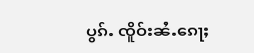ပွၵ်ႉ ၸိူဝ်းၼႆႉၵေႃႈ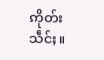ဢိုတ်းသဵင်ႈ။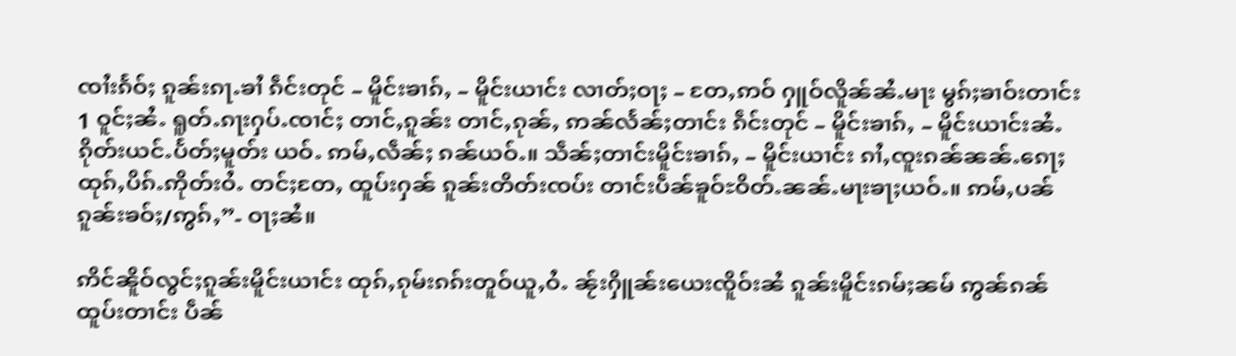ၸၢႆးၵႅဝ်ႈ ၵူၼ်းၵႃႉၶၢႆ ၵဵင်းတုင် – မိူင်းၶၢၵ်ႇ – မိူင်းယၢင်း လၢတ်ႈဝႃႈ – တႄႇဢဝ် ႁူဝ်လိူၼ်ၼႆႉမႃး မွၵ်ႈၶၢဝ်းတၢင်း 1 ဝူင်ႈၼႆႉ ရူတ်ႉၵႃးႁပ်ႉၸၢင်ႈ တၢင်ႇၵူၼ်း တၢင်ႇၵုၼ်ႇ ဢၼ်လႅၼ်ႈတၢင်း ၵဵင်းတုင် – မိူင်းၶၢၵ်ႇ – မိူင်းယၢင်းၼႆႉ ၵိုတ်းယင်ႉပႅတ်ႈမူတ်း ယဝ်ႉ ဢမ်ႇလဵၼ်ႈ ၵၼ်ယဝ်ႉ။ သဵၼ်ႈတၢင်းမိူင်းၶၢၵ်ႇ – မိူင်းယၢင်း ၵၢႆႇၸူးၵၼ်ၼၼ်ႉၵေႃႈ ထုၵ်ႇပိၵ်ႉဢိုတ်းဝႆႉ တင်ႈတႄႇ ထူပ်းႁၼ် ၵူၼ်းတိတ်းၸပ်း တၢင်းပဵၼ်ၶူဝ်ႊဝိတ်ႉၼၼ်ႉမႃးၶႃႈယဝ်ႉ။ ဢမ်ႇပၼ်ၵူၼ်းၶဝ်ႈ/ဢွၵ်ႇ”- ဝႃႈၼႆ။

ဢိင်ၼိူဝ်လွင်ႈၵူၼ်းမိူင်းယၢင်း ထုၵ်ႇၵုမ်းၵၵ်းတူဝ်ယူႇဝႆႉ ၼႂ်းႁိူၼ်းယေးၸိူဝ်းၼႆ ၵူၼ်းမိူင်းၵမ်ႈၼမ် ဢွၼ်ၵၼ်ထူပ်းတၢင်း ပဵၼ်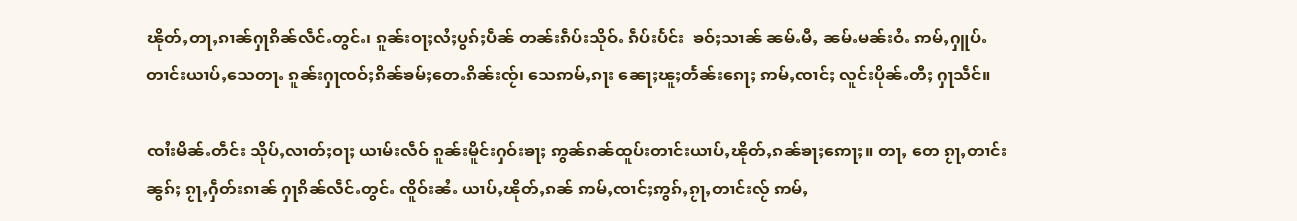ၽိုတ်ႇတႃႇၵၢၼ်ႁႃၵိၼ်လဵင်ႉတွင်ႉ၊ ၵူၼ်းဝႃႈလႆႈပွၵ်ႈပဵၼ် တၼ်းၵဵပ်းသိုဝ်ႉ ၵဵပ်းပႅင်း  ၶဝ်ႈသၢၼ် ၼမ်ႉမီႇ ၼမ်ႉမၼ်းဝႆႉ ဢမ်ႇႁူပ်ႉတၢင်းယၢပ်ႇသေတႃႉ ၵူၼ်းႁႃၸဝ်ႈၵိၼ်ၶမ်ႈတေႉၵိၼ်းၸႂ်၊ သေဢမ်ႇၵႃး ၼေႃႈၽူႈတႅၼ်းၵေႃႈ ဢမ်ႇၸၢင်ႈ လူင်းပိုၼ်ႉတီႈ ႁႃသဵင်။

ၸၢႆးမိၼ်ႉတဵင်း သိုပ်ႇလၢတ်ႈဝႃႈ ယၢမ်းလဵဝ် ၵူၼ်းမိူင်းႁဝ်းၶႃႈ ဢွၼ်ၵၼ်ထူပ်းတၢင်းယၢပ်ႇၽိုတ်ႇၵၼ်ၶႃႈဢေႃႈ။ တႃႇ တေ ၵႂႃႇတၢင်းၼွၵ်ႈ ၵႂႃႇႁဵတ်းၵၢၼ် ႁႃၵိၼ်လဵင်ႉတွင်ႉ ၸိူဝ်းၼႆႉ ယၢပ်ႇၽိုတ်ႇၵၼ် ဢမ်ႇၸၢင်ႈဢွၵ်ႇၵႂႃႇတၢင်းလႂ် ဢမ်ႇ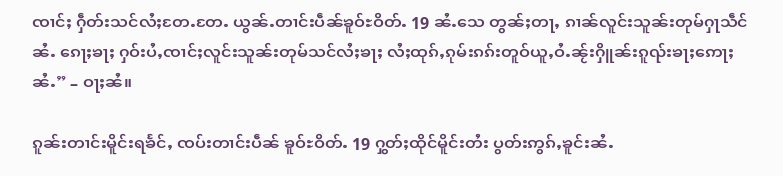ၸၢင်ႈ ႁဵတ်းသင်လႆႈတႄႉတႄႉ ယွၼ်ႉတၢင်းပဵၼ်ၶူဝ်ႊဝိတ်ႉ 19 ၼႆႉသေ တွၼ်ႈတႃႇ ၵၢၼ်လူင်းသူၼ်းတုမ်ႁႃသဵင်ၼႆႉ ၵေႃႈၶႃႈ ႁဝ်းပႆႇၸၢင်ႈလူင်းသူၼ်းတုမ်သင်လႆႈၶႃႈ လႆႈထုၵ်ႇၵုမ်းၵၵ်းတူဝ်ယူႇဝႆႉၼႂ်းႁိူၼ်းၵူၺ်းၶႃႈဢေႃႈၼႆႉ” – ဝႃႈၼႆ။

ၵူၼ်းတၢင်းမိူင်းရၶႅင်ႇ ၸပ်းတၢင်းပဵၼ် ၶူဝ်ႊဝိတ်ႉ 19 ႁွတ်ႈထိုင်မိူင်းတႆး ပွတ်းဢွၵ်ႇၶူင်းၼႆႉ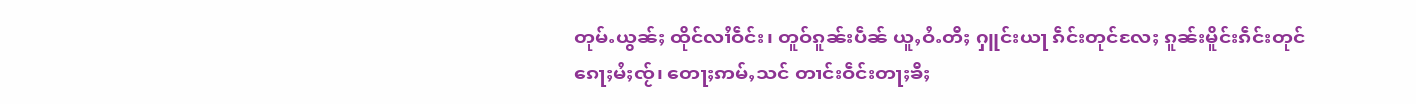တုမ်ႉယွၼ်ႈ ထိုင်လၢႆဝဵင်း၊ တူဝ်ၵူၼ်းပဵၼ် ယူႇဝႆႉတီႈ ႁူင်းယႃ ၵဵင်းတုင်လႄႈ ၵူၼ်းမိူင်းၵဵင်းတုင်ၵေႃႈမႆႈၸႂ်၊ တေႃႈဢမ်ႇသင် တၢင်းဝဵင်းတႃႈၶီႈ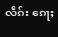လဵၵ်း ၵေႃႈ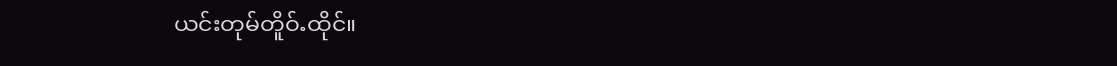ယင်းတုမ်တိူဝ်ႉထိုင်။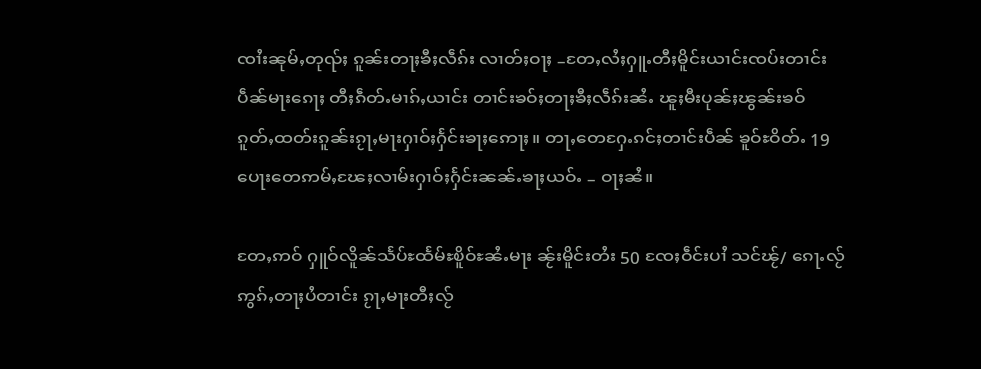ၸၢႆးၼုမ်ႇတုၺ်ႈ ၵူၼ်းတႃႈၶီႈလဵၵ်း လၢတ်ႈဝႃႈ –တႄႇလႆႈႁူႉတီႈမိူင်းယၢင်းၸပ်းတၢင်းပဵၼ်မႃးၵေႃႈ တီႈၵဵတ်ႉမၢၵ်ႇယၢင်း တၢင်းၶဝ်ႈတႃႈၶီႈလဵၵ်းၼႆႉ ၽူႈမီးပုၼ်ႈၽွၼ်းၶဝ် ၵူတ်ႇထတ်းၵူၼ်းၵႂႃႇမႃးႁၢဝ်ႈႁႅင်းၶႃႈဢေႃႈ။ တႃႇတေႁႄႉၵင်ႈတၢင်းပဵၼ် ၶူဝ်ႊဝိတ်ႉ 19 ပေႃးတေဢမ်ႇၽႄႈလၢမ်းႁၢဝ်ႈႁႅင်းၼၼ်ႉၶႃႈယဝ်ႉ – ဝႃႈၼႆ။

တႄႇဢဝ် ႁူဝ်လိူၼ်သႅပ်ႊထႅမ်ႊၿိူဝ်ႊၼႆႉမႃး ၼႂ်းမိူင်းတႆး 50 ၸႄႈဝဵင်းပၢႆ သင်ၽႂ်/ ၵေႃႉလႂ် ဢွၵ်ႇတႃႈပႆတၢင်း ၵႂႃႇမႃးတီႈလႂ်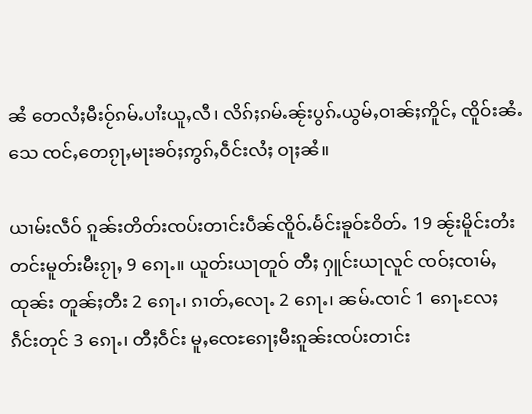ၼႆ တေလႆႈမီးဝႂ်ၵမ်ႉပၢႆးယူႇလီ၊ လိၵ်ႈၵမ်ႉၼႂ်းပွၵ်ႉယွမ်ႇဝၢၼ်ႈဢိူင်ႇ ၸိူဝ်းၼႆႉသေ ၸင်ႇတေၵႂႃႇမႃးၶဝ်ႈဢွၵ်ႇဝဵင်းလႆႈ ဝႃႈၼႆ။

ယၢမ်းလဵဝ် ၵူၼ်းတိတ်းၸပ်းတၢင်းပဵၼ်ၸိူဝ်ႉမႅင်းၶူဝ်ႊဝိတ်ႉ 19 ၼႂ်းမိူင်းတႆး တင်းမူတ်းမီးၵႂႃႇ 9 ၵေႃႉ။ ယူတ်းယႃတူဝ် တီႈ ႁူင်းယႃလူင် ၸဝ်ႈၸၢမ်ႇထုၼ်း တူၼ်ႈတီး 2 ၵေႃႉ၊ ၵၢတ်ႇလေႃႉ 2 ၵေႃႉ၊ ၼမ်ႉၸၢင် 1 ၵေႃႉလႄႈ ၵဵင်းတုင် 3 ၵေႃႉ၊ တီႈဝဵင်း မူႇၸေႊၵေႃႈမီးၵူၼ်းၸပ်းတၢင်း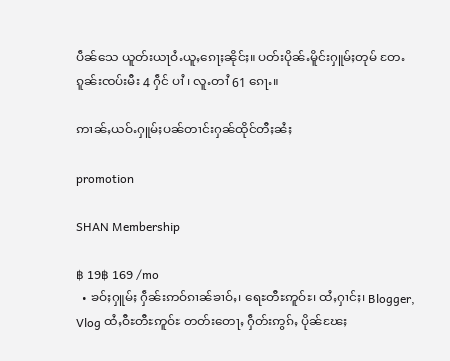ပဵၼ်သေ ယူတ်းယႃဝႆႉယူႇၵေႃႈၼိုင်ႈ။ ပတ်းပိုၼ်ႉမိူင်းႁူမ်ႈတုမ် တႄႉ ၵူၼ်းၸပ်းမီး 4 ႁဵင် ပၢႆ ၊ လူႉတၢႆ 61 ၵေႃႉ။

ဢၢၼ်ႇယဝ်ႉႁူမ်ႈပၼ်တၢင်းႁၼ်ထိုင်တီႈၼႆႈ

promotion

SHAN Membership

฿ 19฿ 169 /mo
  • ၶဝ်ႈႁူမ်ႈ ႁဵၼ်းဢဝ်ၵၢၼ်ၶၢဝ်ႇ၊ ရေႊတီႊဢူဝ်ႊ၊ ထႆႇႁၢင်ႈ၊ Blogger, Vlog ထႆႇဝီႊတီႊဢူဝ်ႊ တတ်းတေႃႇ ႁဵတ်းဢွၵ်ႇ ပိုၼ်ၽႄႈ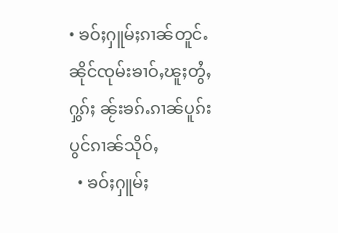• ၶဝ်ႈႁူမ်ႈၵၢၼ်တူင်ႉၼိုင်ၸုမ်းၶၢဝ်ႇၽူႈတွႆႇႁွၵ်ႈ ၼႂ်းၶၵ်ႉၵၢၼ်ပူၵ်းပွင်ၵၢၼ်သိုဝ်ႇ
  • ၶဝ်ႈႁူမ်ႈ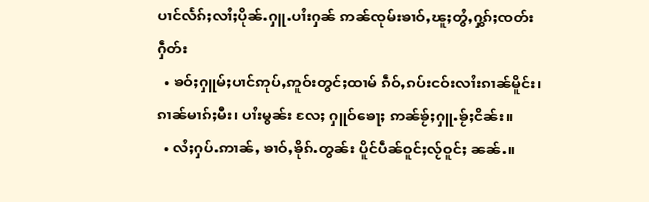ပၢင်လႅၵ်ႈလၢႆႈပိုၼ်ႉႁူႉပၢႆးႁၼ် ဢၼ်ၸုမ်းၶၢဝ်ႇၽူႈတွႆႇႁွၵ်ႈၸတ်းႁဵတ်း
  • ၶဝ်ႈႁူမ်ႈပၢင်ဢုပ်ႇဢူဝ်းတွင်ႈထၢမ် ၵဵဝ်ႇၵပ်းငဝ်းလၢႆးၵၢၼ်မိူင်း၊ ၵၢၼ်မၢၵ်ႈမီး၊ ပၢႆးမွၼ်း လႄႈ ႁူဝ်ၶေႃႈ ဢၼ်ၶႂ်ႈႁူႉၶႂ်ႈငိၼ်း။
  • လႆႈႁပ်ႉဢၢၼ်ႇ ၶၢဝ်ႇၶိုၵ်ႉတွၼ်း ပိူင်ပဵၼ်ဝူင်ႈလႂ်ဝူင်ႈ ၼၼ်ႉ။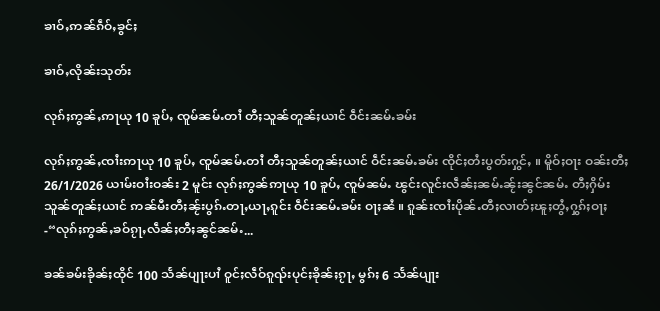ၶၢဝ်ႇဢၼ်ၵဵဝ်ႇၶွင်ႈ

ၶၢဝ်ႇလိုၼ်းသုတ်း

လုၵ်ႈဢွၼ်ႇဢႃယု 10 ၶူပ်ႇ ၸူမ်ၼမ်ႉတၢႆ တီႈသူၼ်တူၼ်ႈယၢင် ဝဵင်းၼမ်ႉၶမ်း

လုၵ်ႈဢွၼ်ႇၸၢႆးဢႃယု 10 ၶူပ်ႇ ၸူမ်ၼမ်ႉတၢႆ တီႈသူၼ်တူၼ်ႈယၢင် ဝဵင်းၼမ်ႉၶမ်း ၸိုင်ႈတႆးပွတ်းႁွင်ႇ ။ မိူဝ်ႈဝႃး ဝၼ်းတီႈ 26/1/2026 ယၢမ်းဝၢႆးဝၼ်း 2 မူင်း လုၵ်ႈဢွၼ်ဢႃယု 10 ၶူပ်ႇ ၸူမ်ၼမ်ႉ ၽွင်းလူင်းလဵၼ်ႈၼမ်ႉၼႂ်းၼွင်ၼမ်ႉ တီႈႁိမ်းသူၼ်တူၼ်ႈယၢင် ဢၼ်မီးတီႈၼႂ်းပွၵ်ႉတႃႇယႃႇၵူင်း ဝဵင်းၼမ်ႉၶမ်း ဝႃႈၼႆ ။ ၵူၼ်းၸၢႆးပိုၼ်ႉတီႈလၢတ်ႈၽူႈတွႆႇႁွၵ်ႈဝႃႈ -“လုၵ်ႈဢွၼ်ႇၶဝ်ၵႂႃႇလဵၼ်ႈတီႈၼွင်ၼမ်ႉ...

ၶၼ်ၶမ်းၶိုၼ်ႈထိုင် 100 သႅၼ်ပျႃးပၢႆ ဝူင်ႈလဵဝ်ၵူၺ်းပုင်ႈၶိုၼ်ႈၵႂႃႇ မွၵ်ႈ 6 သႅၼ်ပျႃး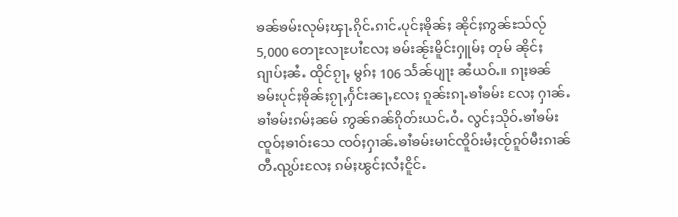ၶၼ်ၶမ်းလုမ်ႈၾႃႉၵိုင်ႉၵၢင်ႉပုင်ႈၶိုၼ်ႈ ၼိုင်ႈဢွၼ်ႊသ်လႂ် 5,000 တေႃႊလႃႊပၢႆလႄႈ ၶမ်းၼႂ်းမိူင်းႁူမ်ႈ တုမ် ၼိုင်ႈၵျၢပ်ႈၼႆႉ ထိုင်ၵႂႃႇ မွၵ်ႈ 106 သႅၼ်ပျႃး ၼႆယဝ်ႉ။ ၵႃႈၶၼ်ၶမ်းပုင်ႈၶိုၼ်ႈၵႂႃႇႁႅင်းၼႃႇလႄႈ ၵူၼ်းၵႃႉၶၢႆၶမ်း လႄႈ ႁၢၼ်ႉၶၢႆၶမ်းၵမ်ႈၼမ် ဢွၼ်ၵၼ်ၵိုတ်းယင်ႉဝႆႉ လွင်ႈသိုဝ်ႉၶၢႆၶမ်းၸူဝ်ႈၶၢဝ်းသေ ၸဝ်ႈႁၢၼ်ႉၶၢႆၶမ်းမၢင်ၸိူဝ်းမႆႈၸႂ်ၵူဝ်မီးၵၢၼ်တီႉၺွပ်းလႄႈ ၵမ်ႈၽွင်ႈလႆႈငိူင်ႉ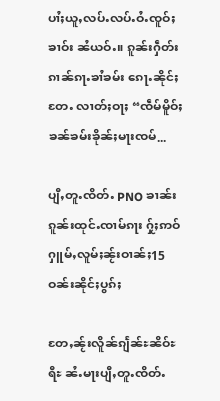ပၢႆႈယူႇလပ်ႉလပ်ႉဝႆႉၸူဝ်ႈၶၢဝ်း ၼႆယဝ်ႉ။ ၵူၼ်းႁဵတ်းၵၢၼ်ၵႃႉၶၢႆၶမ်း ၵေႃႉၼိုင်ႈတႄႉ လၢတ်ႈဝႃႈ “ၸဵမ်မိူဝ်ႈၶၼ်ၶမ်းၶိုၼ်ႈမႃးၸမ်...

ပျီႇတူႉၸိတ်ႉ PNO ၶၢၼ်းၵူၼ်းထုင်ႉၸၢမ်ၵႃး ႁႂ်ႈဢဝ်ႁူမ်ႇလူမ်ႈၼႂ်းဝၢၼ်ႈ15 ဝၼ်းၼိုင်ႈပွၵ်ႈ

တႄႇၼႂ်းလိူၼ်ၵျႅၼ်ႊၼိဝ်ႊရီႊ ၼႆႉမႃးပျီႇတူႉၸိတ်ႉ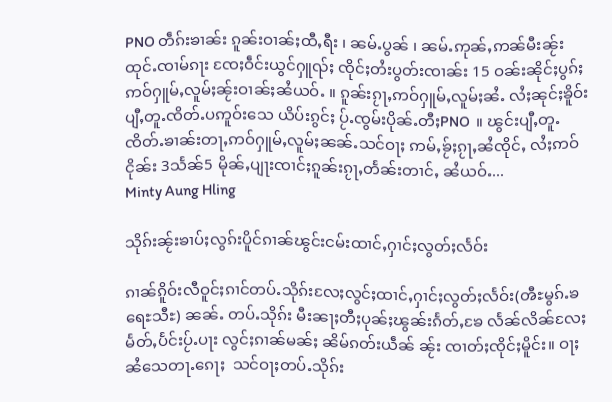PNO တဵၵ်းၶၢၼ်း ၵူၼ်းဝၢၼ်ႈထီႇရီး ၊ ၼမ်ႉပွၼ် ၊ ၼမ်ႉဢုၼ်ႇဢၼ်မီးၼႂ်းထုင်ႉၸၢမ်ၵႃး ၸႄႈဝဵင်းယွင်ႁူၺ်ႈ ၸိုင်ႈတႆးပွတ်းၸၢၼ်း 15 ဝၼ်းၼိုင်ႈပွၵ်ႈ ဢဝ်ႁူမ်ႇလူမ်ႈၼႂ်းဝၢၼ်ႈၼႆယဝ်ႉ ။ ၵူၼ်းၵႂႃႇဢဝ်ႁူမ်ႇလူမ်ႈၼႆႉ လႆႈၼုင်ႈၶိူဝ်းပျီႇတူႉၸိတ်ႉပဢူဝ်းသေ ယိပ်းၵွင်ႈ ပႂ်ႉၸွမ်းပိုၼ်ႉတီႈPNO  ။ ၽွင်းပျီႇတူႉၸိတ်ႉၶၢၼ်းတႃႇဢဝ်ႁူမ်ႇလူမ်ႈၼၼ်ႉသင်ဝႃႈ ဢမ်ႇၶႂ်ႈၵႂႃႇၼႆၸိုင်ႇ လႆႈဢဝ်ငိုၼ်း 3သႅၼ်5 မိုၼ်ႇပျႃးၸၢင်ႈၵူၼ်းၵႂႃႇတႅၼ်းတၢင်ႇ ၼႆယဝ်ႉ...
Minty Aung Hling

သိုၵ်းၼႂ်းၶၢပ်ႈလွၵ်းပိူင်ၵၢၼ်ၽွင်းငမ်းထၢင်ႇႁၢင်ႈလွတ်ႈလႅဝ်း

ၵၢၼ်ၵိူဝ်းလီဝူင်ႈၵၢင်တပ်ႉသိုၵ်းလႄႈလွင်ႈထၢင်ႇႁၢင်ႈလွတ်ႈလႅဝ်း(ၻီႊမွၵ်ႉၶရေႊသီႊ) ၼၼ်ႉ တပ်ႉသိုၵ်း မီးၼႃႈတီႈပုၼ်ႈၽွၼ်းၵႅတ်ႇၶႄ လႅၼ်လိၼ်လႄႈမႅတ်ႇပႅင်းပႂ်ႉပႃး လွင်ႈၵၢၼ်မၼ်ႈ ၼိမ်ၵတ်းယဵၼ် ၼႂ်း ၸၢတ်ႈၸိုင်ႈမိူင်း။ ဝႃႈၼႆသေတႃႉၵေႃႈ  သင်ဝႃႈတပ်ႉသိုၵ်း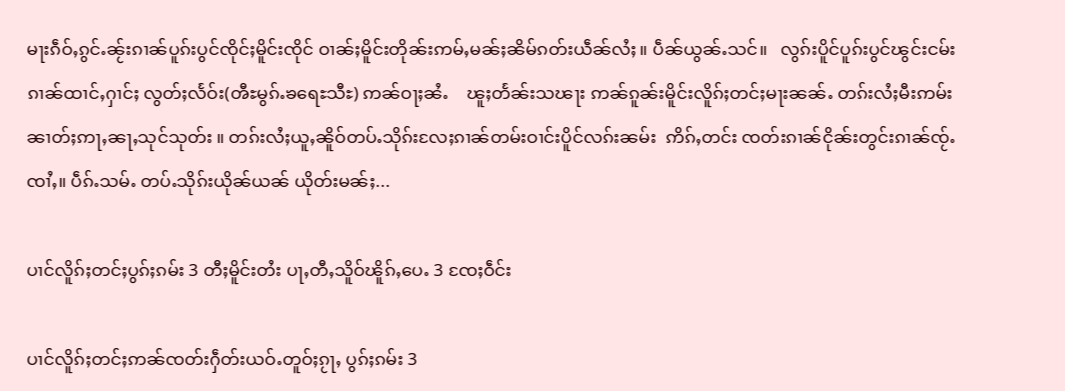မႃးၵဵဝ်ႇၵွင်ႉၼႂ်းၵၢၼ်ပူၵ်းပွင်ၸိုင်ႈမိူင်းၸိုင် ဝၢၼ်ႈမိူင်းတိုၼ်းဢမ်ႇမၼ်ႈၼိမ်ၵတ်းယဵၼ်လႆႈ။ ပဵၼ်ယွၼ်ႉသင်။   လွၵ်းပိူင်ပူၵ်းပွင်ၽွင်းငမ်းၵၢၼ်ထၢင်ႇႁၢင်ႈ လွတ်ႈလႅဝ်း(ၻီႊမွၵ်ႉၶရေႊသီႊ) ဢၼ်ဝႃႈၼႆႉ    ၽူႈတႅၼ်းသၽႃး ဢၼ်ၵူၼ်းမိူင်းလိူၵ်ႈတင်ႈမႃးၼၼ်ႉ တၵ်းလႆႈမီးဢမ်းၼၢတ်ႈဢႃႇၼႃႇသုင်သုတ်း ။ တၵ်းလႆႈယူႇၼိူဝ်တပ်ႉသိုၵ်းလႄႈၵၢၼ်တမ်းဝၢင်းပိူင်လၵ်းၼမ်း  ဢိၵ်ႇတင်း ၸတ်းၵၢၼ်ငိုၼ်းတွင်းၵၢၼ်ၸႂ်ႉၸၢႆႇ။ ပဵၵ်ႉသမ်ႉ တပ်ႉသိုၵ်းယိုၼ်ယၼ် ယိုတ်းမၼ်ႈ...

ပၢင်လိူၵ်ႈတင်ႈပွၵ်ႈၵမ်း 3 တီႈမိူင်းတႆး ပႃႇတီႇသိူဝ်ၽိူၵ်ႇပေႉ 3 ၸႄႈဝဵင်း

ပၢင်လိူၵ်ႈတင်ႈဢၼ်ၸတ်းႁဵတ်းယဝ်ႉတူဝ်ႈၵႂႃႇ ပွၵ်ႈၵမ်း 3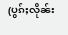(ပွၵ်ႈလိုၼ်း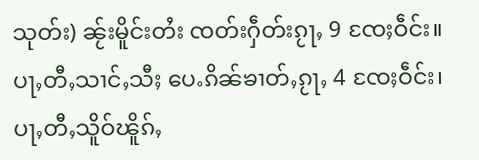သုတ်း) ၼႂ်းမိူင်းတႆး ၸတ်းႁဵတ်းၵႂႃႇ 9 ၸႄႈဝဵင်း။ ပႃႇတီႇသၢင်ႇသီႈ ပေႉၵိၼ်ၶၢတ်ႇၵႂႃႇ 4 ၸႄႈဝဵင်း၊ ပႃႇတီႇသိူဝ်ၽိူၵ်ႇ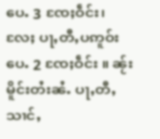ပေႉ 3 ၸႄႈဝဵင်း၊ လႄႈ ပႃႇတီႇပဢူဝ်းပေႉ 2 ၸႄႈဝဵင်း ။ ၼႂ်းမိူင်းတႆးၼႆႉ ပႃႇတီႇသၢင်ႇ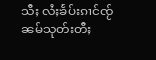သီႈ လႆႈၶႅပ်းၵၢင်ၸႂ်ၼမ်သုတ်းတီႈ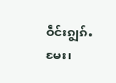ဝဵင်းၵျွၵ်ႉမႄး၊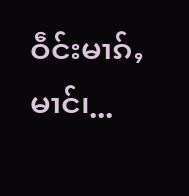ဝဵင်းမၢၵ်ႇမၢင်၊...